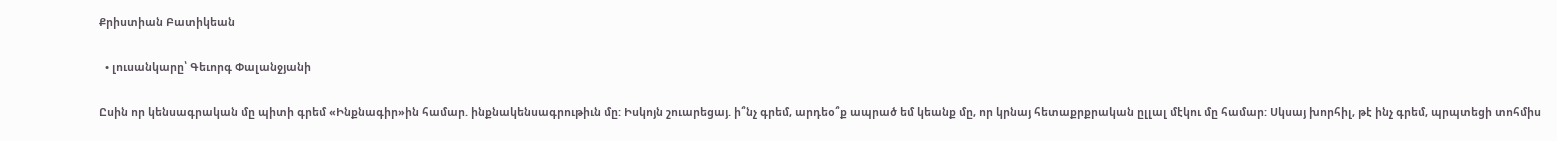Քրիստիան Բատիկեան

  • լուսանկարը՝ Գեւորգ Փալանջյանի

Ըսին որ կենսագրական մը պիտի գրեմ «Ինքնագիր»ին համար. ինքնակենսագրութիւն մը: Իսկոյն շուարեցայ. ի՞նչ գրեմ, արդեօ՞ք ապրած եմ կեանք մը, որ կրնայ հետաքրքրական ըլլալ մէկու մը համար: Սկսայ խորհիլ, թէ ինչ գրեմ, պրպտեցի տոհմիս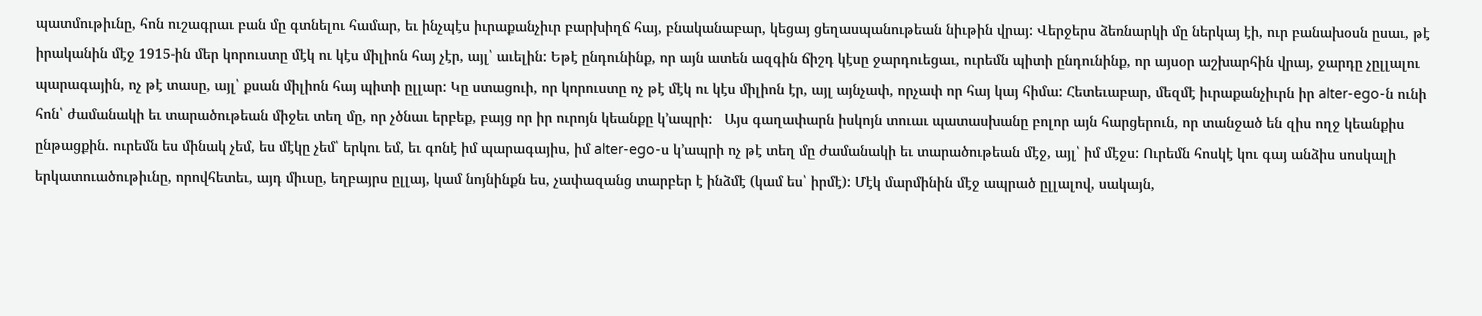պատմութիւնը, հոն ուշագրաւ բան մը գտնելու համար, եւ ինչպէս իւրաքանչիւր բարխիղճ հայ, բնականաբար, կեցայ ցեղասպանութեան նիւթին վրայ: Վերջերս ձեռնարկի մը ներկայ էի, ուր բանախօսն ըսաւ, թէ իրականին մէջ 1915-ին մեր կորուստը մէկ ու կէս միլիոն հայ չէր, այլ՝ աւելին: Եթէ ընդունինք, որ այն ատեն ազգին ճիշդ կէսը ջարդուեցաւ, ուրեմն պիտի ընդունինք, որ այսօր աշխարհին վրայ, ջարդը չըլլալու պարագային, ոչ թէ տասը, այլ՝ քսան միլիոն հայ պիտի ըլլար: Կը ստացուի, որ կորուստը ոչ թէ մէկ ու կէս միլիոն էր, այլ այնչափ, որչափ որ հայ կայ հիմա: Հետեւաբար, մեզմէ իւրաքանչիւրն իր alter-ego-ն ունի հոն՝ ժամանակի եւ տարածութեան միջեւ տեղ մը, որ չծնաւ երբեք, բայց որ իր ուրոյն կեանքը կ’ապրի:   Այս գաղափարն իսկոյն տուաւ պատասխանը բոլոր այն հարցերուն, որ տանջած են զիս ողջ կեանքիս ընթացքին. ուրեմն ես մինակ չեմ, ես մէկը չեմ՝ երկու եմ, եւ գոնէ իմ պարագայիս, իմ alter-ego-ս կ’ապրի ոչ թէ տեղ մը ժամանակի եւ տարածութեան մէջ, այլ՝ իմ մէջս: Ուրեմն հոսկէ կու գայ անձիս սոսկալի երկատուածութիւնը, որովհետեւ, այդ միւսը, եղբայրս ըլլայ, կամ նոյնինքն ես, չափազանց տարբեր է ինձմէ (կամ ես՝ իրմէ): Մէկ մարմինին մէջ ապրած ըլլալով, սակայն,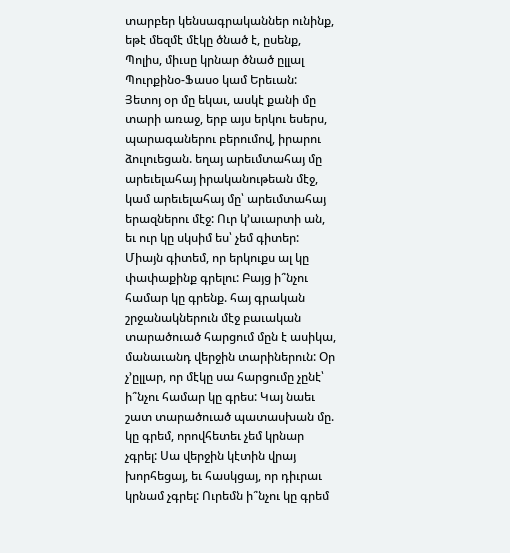տարբեր կենսագրականներ ունինք, եթէ մեզմէ մէկը ծնած է, ըսենք, Պոլիս, միւսը կրնար ծնած ըլլալ Պուրքինօ-Ֆասօ կամ Երեւան:   Յետոյ օր մը եկաւ, ասկէ քանի մը տարի առաջ, երբ այս երկու եսերս, պարագաներու բերումով, իրարու ձուլուեցան. եղայ արեւմտահայ մը արեւելահայ իրականութեան մէջ, կամ արեւելահայ մը՝ արեւմտահայ երազներու մէջ: Ուր կ’աւարտի ան, եւ ուր կը սկսիմ ես՝ չեմ գիտեր: Միայն գիտեմ, որ երկուքս ալ կը փափաքինք գրելու: Բայց ի՞նչու համար կը գրենք. հայ գրական շրջանակներուն մէջ բաւական տարածուած հարցում մըն է ասիկա, մանաւանդ վերջին տարիներուն: Օր չ’ըլլար, որ մէկը սա հարցումը չընէ՝ ի՞նչու համար կը գրես: Կայ նաեւ շատ տարածուած պատասխան մը. կը գրեմ, որովհետեւ չեմ կրնար չգրել: Սա վերջին կէտին վրայ խորհեցայ, եւ հասկցայ, որ դիւրաւ կրնամ չգրել: Ուրեմն ի՞նչու կը գրեմ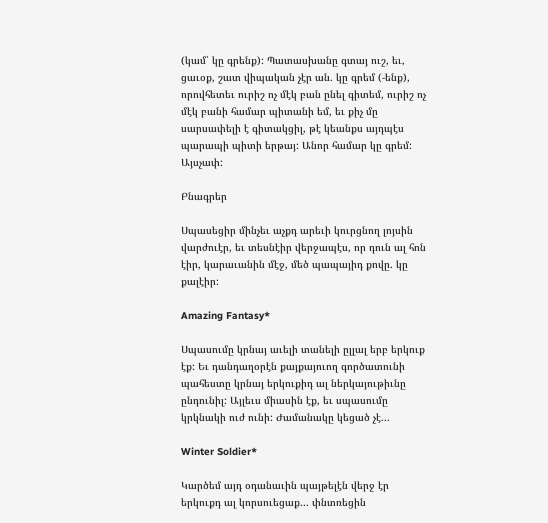(կամ՝ կը գրենք): Պատասխանը գտայ ուշ, եւ, ցաւօք, շատ վիպական չէր ան. կը գրեմ (-ենք), որովհետեւ ուրիշ ոչ մէկ բան ընել գիտեմ, ուրիշ ոչ մէկ բանի համար պիտանի եմ, եւ քիչ մը սարսափելի է գիտակցիլ, թէ կեանքս այդպէս պարապի պիտի երթայ: Անոր համար կը գրեմ: Այսչափ:

Բնագրեր

Սպասեցիր մինչեւ աչքդ արեւի կուրցնող լոյսին վարժուէր, եւ տեսնէիր վերջապէս, որ դուն ալ հոն էիր, կարաւանին մէջ, մեծ պապայիդ քովը. կը քալէիր:

Amazing Fantasy*

Սպասումը կրնայ աւելի տանելի ըլլալ երբ երկուք էք: Եւ դանդաղօրէն քայքայուող գործատունի պահեստը կրնայ երկուքիդ ալ ներկայութիւնը ընդունիլ: Այլեւս միասին էք, եւ սպասումը կրկնակի ուժ ունի: Ժամանակը կեցած չէ...

Winter Soldier*

Կարծեմ այդ օդանաւին պայթելէն վերջ էր երկուքդ ալ կորսուեցաք… փնտռեցին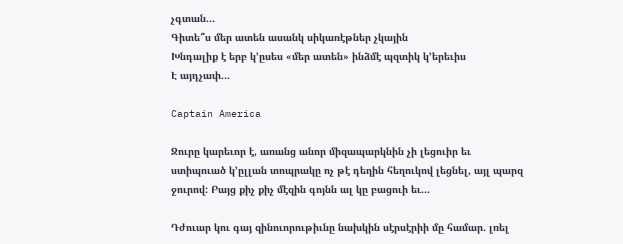չգտան…
Գիտե՞ս մեր ատեն ասանկ սիկառէթներ չկային
Խնդալիք է երբ կ՚ըսես «մեր ատեն» ինձմէ պզտիկ կ՚երեւիս
Է այդչափ...

Captain America

Ջուրը կարեւոր է, առանց անոր միզապարկնին չի լեցուիր եւ ստիպուած կ՚ըլլան տոպրակը ոչ թէ դեղին հեղուկով լեցնել, այլ պարզ ջուրով: Բայց քիչ քիչ մէզին գոյնն ալ կը բացուի եւ...

Դժուար կու գայ զինուորութիւնը նախկին սէրսէրիի մը համար. լռել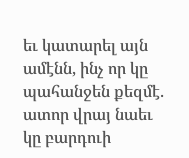եւ կատարել այն ամէնն, ինչ որ կը պահանջեն քեզմէ. ատոր վրայ նաեւ կը բարդուի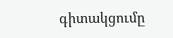գիտակցումը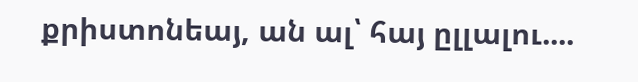քրիստոնեայ, ան ալ՝ հայ ըլլալու....